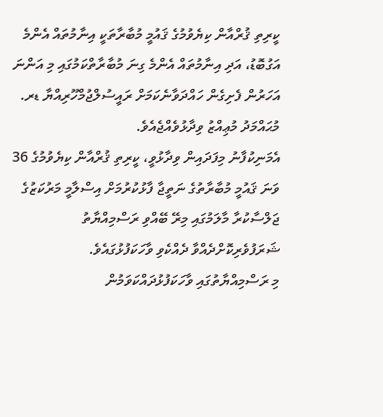ކީރިތި ޤުރްއާން ކިޔެވުމުގެ ޤައުމީ މުބާރާތަކީ އިނާމުތައް އެންމެ އަގުބޮޑު، އަދި އިނާމުތައް އެންމެ ގިނަ މުބާރާތްކަމުގައި މި އަންނަ އަހަރުން ފެށިގެން ހައްދަވާނެކަމަށް ރައީސުލްޖުމްހޫރިއްޔާ ޑރ. މުޙައްމަދު މުޢިއްޒު ވިދާޅުވެއްޖެއެވެ.
އެމަނިކުފާނު މިފަދައިން ވިދާޅުވީ، ކީރިތި ޤުރްއާން ކިޔެވުމުގެ 36 ވަނަ ޤައުމީ މުބާރާތުގެ ނަތީޖާ ފާޅުކުރުމަށް އިސްލާމީ މަރުކަޒުގެ ޖަލްސާކުރާ މާލަމުގައި މިރޭ ބޭއްވި ރަސްމިއްޔާތު ޝަރަފުވެރިކޮށްދެއްވާ ދެއްކެވި ވާހަކަފުޅުގައެވެ.
މި ރަސްމިއްޔާތުގައި ވާހަކަފުޅުދައްކަވަމުން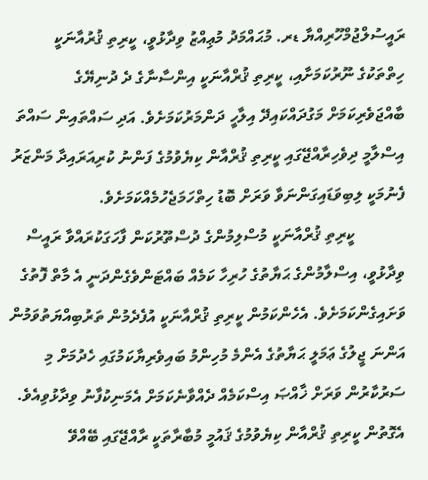ރައީސުލްޖުމްހޫރިއްޔާ ޑރ. މުޙައްމަދު މުޢިއްޒު ވިދާޅުވީ، ކީރިތި ޤުރުއާނަކީ ހިތްތަކުގެ ނޫރުކަމަށާއި، ކީރިތި ޤުރްއާނަކީ އިންސާނާގެ ދެ ދުނިޔޭގެ ބާއްޖަވެރިކަމަށް މަގުދައްކައިދޭ އިލާހީ ދަންމަރުކަމަށެވެ. އަދި ސައްތައިން ސައްތަ އިސްލާމީ ދިވެހިރާއްޖޭގައި ކީރިތި ޤުރްއާން ކިޔެވުމުގެ ފަންނު ކުރިއަރައިދާ މަންޒަރު ފެނުމަކީ ލިބިވަޑައިގަންނަވާ ވަރަށް ބޮޑު ހިތްހަމަޖެހުމެއްކަމަށެވެ.
            ކީރިތި ޤުރްއާނަކީ މުސްލިމުންގެ ދުސްތޫރުކަން ފާހަގަކުރައްވާ ރައީސް ވިދާޅުވީ، އިސްލާމުންގެ ޙަޔާތުގެ ހުރިހާ ކަމެއް ބައްޓަންވެގެންދަނީ އެ މާތް ފޮތުގެ ވަށައިގެންކަމަށެވެ. އެހެންކަމުން ކީރިތި ޤުރްއާނަކީ އުފެދެމުން ތަރުބިއްޔަތުވަމުން އަންނަ ޖީލުގެ ޢަމަލީ ޙަޔާތުގެ އެންމެ މުހިންމު ބައިވެރިޔާކަމުގައި ހެދުމަށް މި ސަރުކާރުން ވަރަށް ޚާއްޞަ އިސްކަމެއް ދެއްވާނެކަމަށް އެމަނިކުފާނު ވިދާޅުވިއެވެ.
އެގޮތުން ކީރިތި ޤުރްއާން ކިޔެވުމުގެ ޤައުމީ މުބާރާތަކީ ރާއްޖޭގައި ބޭއްވޭ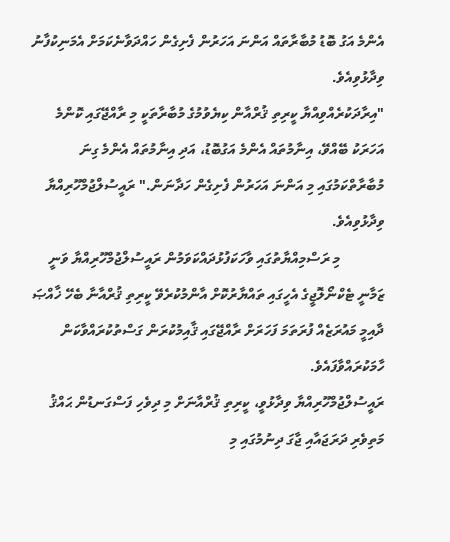އެންމެ އަގު ބޮޑު މުބާރާތައް އަންނަ އަހަރުން ފެށިގެން ހައްދަވާނެކަމަށް އެމަނިކުފާނު ވިދާޅުވިއެވެ.
"އިރާދަކުރެއްވިއްޔާ ކީރިތި ޤުރްއާން ކިޔެވުމުގެ މުބާރާތަކީ މި ރާއްޖޭގައި ކޮންމެ އަހަރަކު ބޭއްވޭ، އިނާމުތައް އެންމެ އަގުބޮޑު، އަދި އިނާމުތައް އެންމެ ގިނަ މުބާރާތްކަމުގައި މި އަންނަ އަހަރުން ފެށިގެން ހަދާނަން." ރައީސުލްޖުމްހޫރިއްޔާ ވިދާޅުވިއެވެ.
            މި ރަސްމިއްޔާތުގައި ވާހަކަފުޅުދައްކަވަމުން ރައީސުލްޖުމްހޫރިއްޔާ ވަނީ ޒަމާނީ ޓެކްނޯލޮޖީގެ އެހީގައި ތައްޔާރުކޮށް އާންމުކުރެވޭ ކީރިތި ޤުރްއާނާ ބެހޭ ޚާއްޞަ ދާއިމީ މައުރަޒެއް ފުރަތަމަ ފަހަރަށް ރާއްޖޭގައި ޤާއިމުކުރަން ގަސްތުކުރައްވާކަން ހާމަކުރައްވާފައެވެ.
ރައީސުލްޖުމްހޫރިއްޔާ ވިދާޅުވީ، ކީރިތި ޤުރްއާނަށް މި ދިވެހި ފަސްގަނޑުން ޙައްޤު މަތިވެރި ދަރަޖައާއި ޖާގަ ދިނުމުގައި މި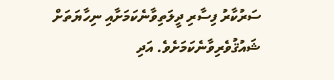ސަރުކާރު ފިސާރި ދީލަތިވާނެކަމަށާއި ނިހާޔަތަށް ޝައުޤުވެރިވާނެކަމަށެވެ. އަދި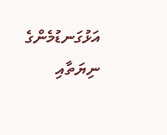އަޅުގަނޑުމެންގެ ނިޔަތާއި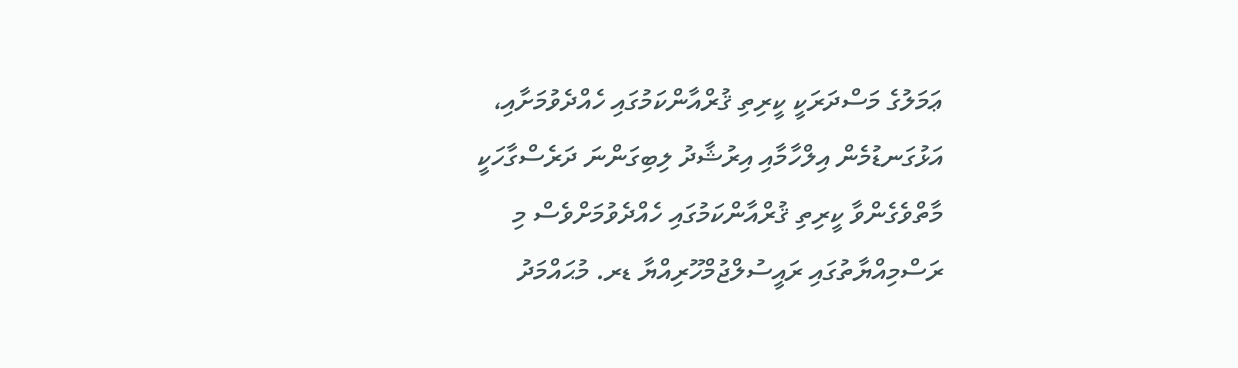ޢަމަލުގެ މަސްދަރަކީ ކީރިތި ޤުރްއާންކަމުގައި ހެއްދެވުމަށާއި، އަޅުގަނޑުމެން އިލްހާމާއި އިރުޝާދު ލިބިގަންނަ ދަރެސްގާހަކީ މާތްވެގެންވާ ކީރިތި ޤުރްއާންކަމުގައި ހެއްދެވުމަށްވެސް މި ރަސްމިއްޔާތުގައި ރައީސުލްޖުމްހޫރިއްޔާ ޑރ. މުޙައްމަދު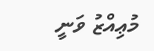މުޢިއްޒު ވަނީ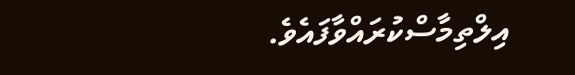އިލްތިމާސްކުރައްވާފައެވެ.